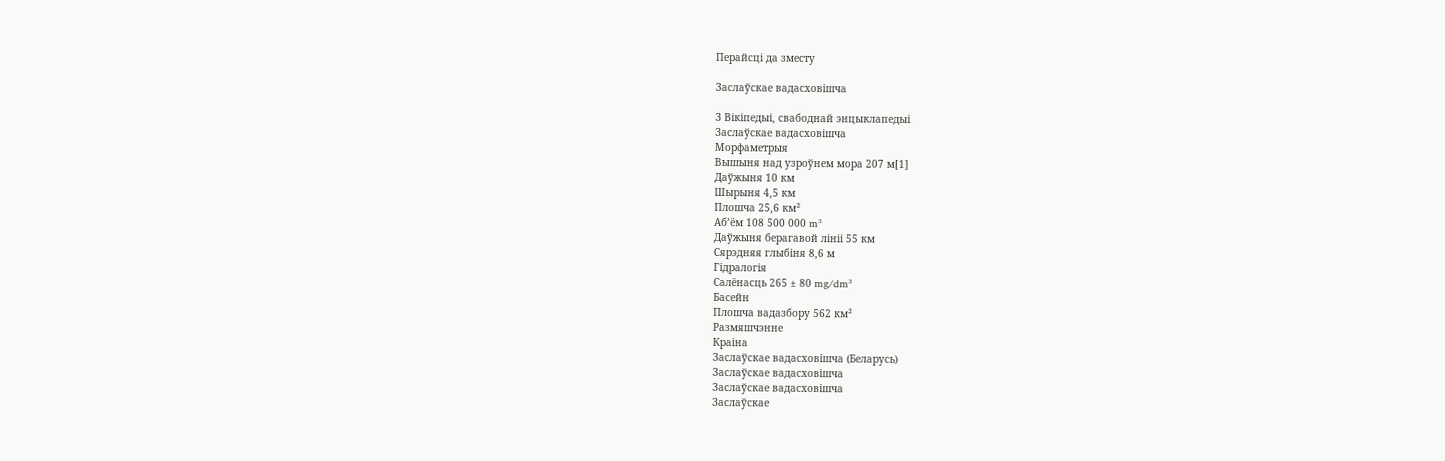Перайсці да зместу

Заслаўскае вадасховішча

З Вікіпедыі, свабоднай энцыклапедыі
Заслаўскае вадасховішча
Морфаметрыя
Вышыня над узроўнем мора 207 м[1]
Даўжыня 10 км
Шырыня 4,5 км
Плошча 25,6 км²
Аб’ём 108 500 000 m³
Даўжыня берагавой лініі 55 км
Сярэдняя глыбіня 8,6 м
Гідралогія
Салёнасць 265 ± 80 mg/dm³
Басейн
Плошча вадазбору 562 км²
Размяшчэнне
Краіна
Заслаўскае вадасховішча (Беларусь)
Заслаўскае вадасховішча
Заслаўскае вадасховішча
Заслаўскае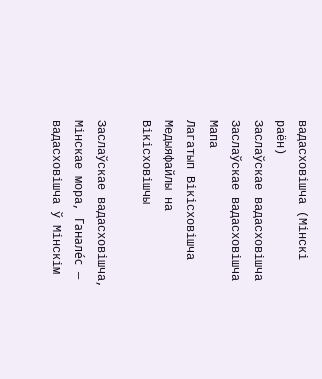вадасховішча (Мінскі раён)
Заслаўскае вадасховішча
Заслаўскае вадасховішча
Мапа
Лагатып Вікісховішча Медыяфайлы на Вікісховішчы

Заслаўскае вадасховішча, Мінскае мора, Ганале́с — вадасховішча ў Мінскім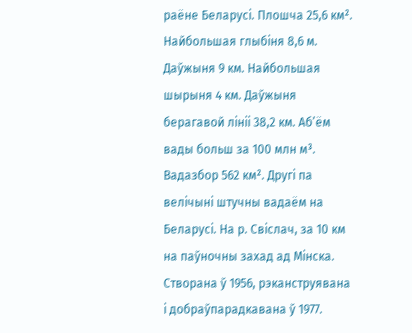раёне Беларусі. Плошча 25,6 км². Найбольшая глыбіня 8,6 м. Даўжыня 9 км. Найбольшая шырыня 4 км. Даўжыня берагавой лініі 38,2 км. Аб’ём вады больш за 100 млн м³. Вадазбор 562 км². Другі па велічыні штучны вадаём на Беларусі. На р. Свіслач, за 10 км на паўночны захад ад Мінска. Створана ў 1956, рэканструявана і добраўпарадкавана ў 1977.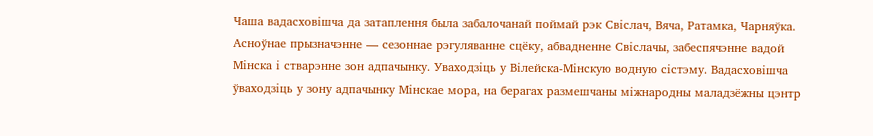Чаша вадасховішча да затаплення была забалочанай поймай рэк Свіслач, Вяча, Ратамка, Чарняўка. Асноўнае прызначэнне — сезоннае рэгуляванне сцёку, абвадненне Свіслачы, забеспячэнне вадой Мінска і стварэнне зон адпачынку. Уваходзіць у Вілейска-Мінскую водную сістэму. Вадасховішча ўваходзіць у зону адпачынку Мінскае мора, на берагах размешчаны міжнародны маладзёжны цэнтр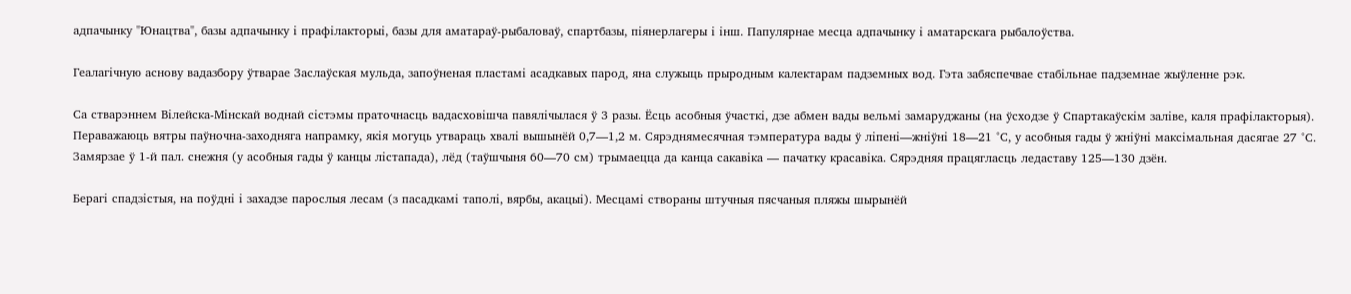адпачынку "Юнацтва", базы адпачынку і прафілакторыі, базы для аматараў-рыбаловаў, спартбазы, піянерлагеры і інш. Папулярнае месца адпачынку і аматарскага рыбалоўства.

Геалагічную аснову вадазбору ўтварае Заслаўская мульда, запоўненая пластамі асадкавых парод, яна служыць прыродным калектарам падземных вод. Гэта забяспечвае стабільнае падземнае жыўленне рэк.

Са стварэннем Вілейска-Мінскай воднай сістэмы праточнасць вадасховішча павялічылася ў 3 разы. Ёсць асобныя ўчасткі, дзе абмен вады вельмі замаруджаны (на ўсходзе ў Спартакаўскім заліве, каля прафілакторыя). Пераважаюць вятры паўночна-заходняга напрамку, якія могуць утвараць хвалі вышынёй 0,7—1,2 м. Сярэднямесячная тэмпература вады ў ліпені—жніўні 18—21 °С, у асобныя гады ў жніўні максімальная дасягае 27 °С. Замярзае ў 1-й пал. снежня (у асобныя гады ў канцы лістапада), лёд (таўшчыня 60—70 см) трымаецца да канца сакавіка — пачатку красавіка. Сярэдняя працягласць ледаставу 125—130 дзён.

Берагі спадзістыя, на поўдні і захадзе парослыя лесам (з пасадкамі таполі, вярбы, акацыі). Месцамі створаны штучныя пясчаныя пляжы шырынёй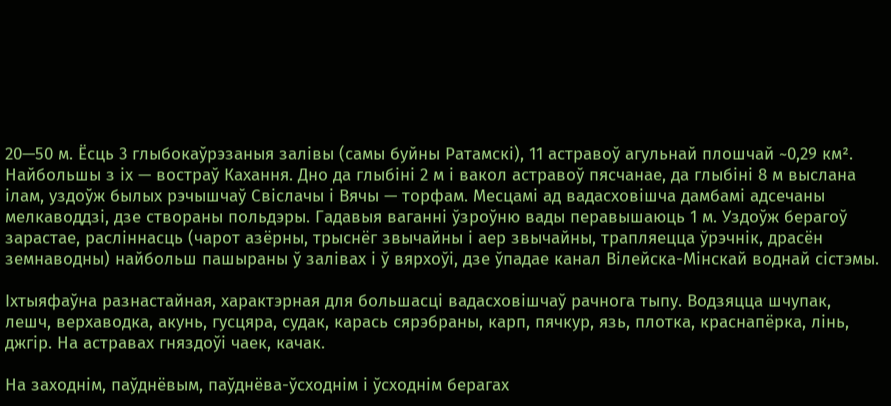20—50 м. Ёсць 3 глыбокаўрэзаныя залівы (самы буйны Ратамскі), 11 астравоў агульнай плошчай ~0,29 км². Найбольшы з іх — востраў Кахання. Дно да глыбіні 2 м і вакол астравоў пясчанае, да глыбіні 8 м выслана ілам, уздоўж былых рэчышчаў Свіслачы і Вячы — торфам. Месцамі ад вадасховішча дамбамі адсечаны мелкаводдзі, дзе створаны польдэры. Гадавыя ваганні ўзроўню вады перавышаюць 1 м. Уздоўж берагоў зарастае, расліннасць (чарот азёрны, трыснёг звычайны і аер звычайны, трапляецца ўрэчнік, драсён земнаводны) найбольш пашыраны ў залівах і ў вярхоўі, дзе ўпадае канал Вілейска-Мінскай воднай сістэмы.

Іхтыяфаўна разнастайная, характэрная для большасці вадасховішчаў рачнога тыпу. Водзяцца шчупак, лешч, верхаводка, акунь, гусцяра, судак, карась сярэбраны, карп, пячкур, язь, плотка, краснапёрка, лінь, джгір. На астравах гняздоўі чаек, качак.

На заходнім, паўднёвым, паўднёва-ўсходнім і ўсходнім берагах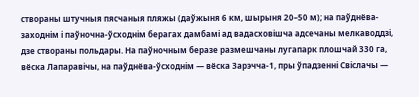створаны штучныя пясчаныя пляжы (даўжыня 6 км, шырыня 20–50 м); на паўднёва-заходнім і паўночна-ўсходнім берагах дамбамі ад вадасховішча адсечаны мелкаводдзі, дзе створаны польдары. На паўночным беразе размешчаны лугапарк плошчай 330 га, вёска Лапаравічы, на паўднёва-ўсходнім — вёска Зарэчча‑1, пры ўпадзенні Свіслачы —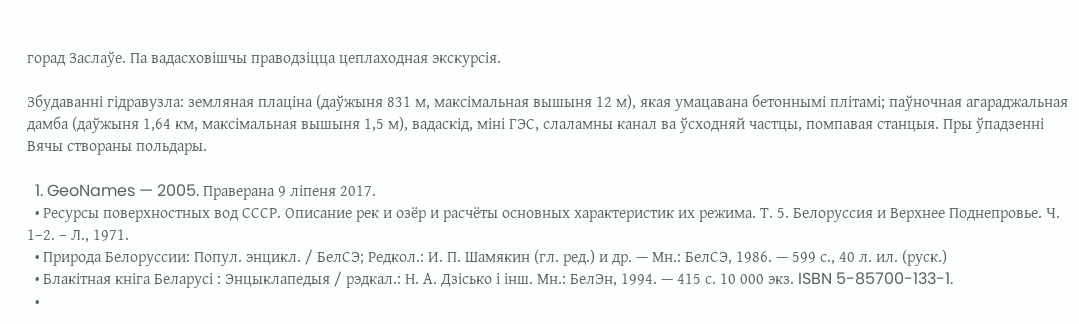горад Заслаўе. Па вадасховішчы праводзіцца цеплаходная экскурсія.

Збудаванні гідравузла: земляная плаціна (даўжыня 831 м, максімальная вышыня 12 м), якая умацавана бетоннымі плітамі; паўночная агараджальная дамба (даўжыня 1,64 км, максімальная вышыня 1,5 м), вадаскід, міні ГЭС, слаламны канал ва ўсходняй частцы, помпавая станцыя. Пры ўпадзенні Вячы створаны польдары.

  1. GeoNames — 2005. Праверана 9 ліпеня 2017.
  • Ресурсы поверхностных вод СССР. Описание рек и озёр и расчёты основных характеристик их режима. Т. 5. Белоруссия и Верхнее Поднепровье. Ч. 1–2. – Л., 1971.
  • Природа Белоруссии: Попул. энцикл. / БелСЭ; Редкол.: И. П. Шамякин (гл. ред.) и др. — Мн.: БелСЭ, 1986. — 599 с., 40 л. ил. (руск.)
  • Блакітная кніга Беларусі : Энцыклапедыя / рэдкал.: Н. А. Дзісько і інш. Мн.: БелЭн, 1994. — 415 с. 10 000 экз. ISBN 5-85700-133-1.
  •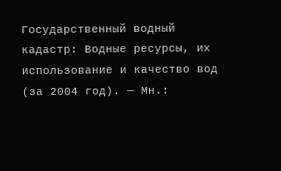Государственный водный кадастр: Водные ресурсы, их использование и качество вод (за 2004 год). — Мн.: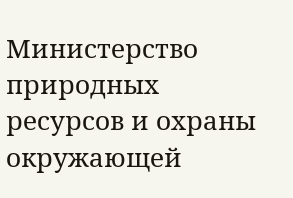Министерство природных ресурсов и охраны окружающей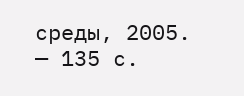среды, 2005. — 135 с.